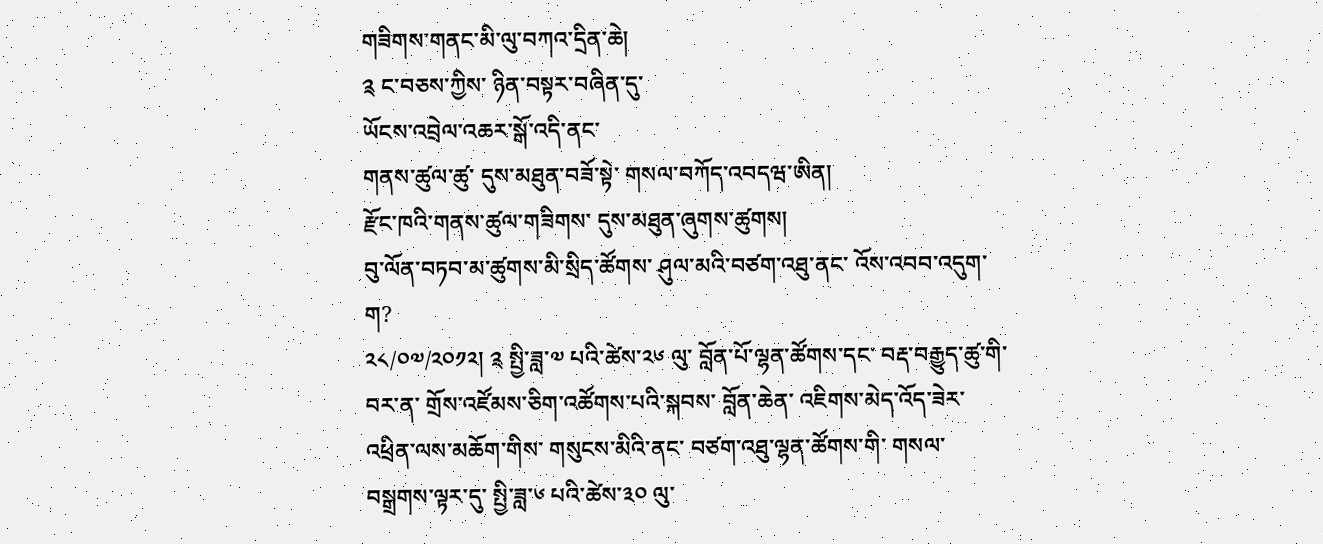གཟིགས་གནང་མི་ལུ་བཀའ་དྲིན་ཆེ།
༉ ང་བཅས་ཀྱིས་ ཉིན་བསྟར་བཞིན་དུ་
ཡོངས་འབྲེལ་འཆར་སྒོ་འདི་ནང་
གནས་ཚུལ་ཚུ་ དུས་མཐུན་བཟོ་སྟེ་ གསལ་བཀོད་འབདཝ་ཨིན།
རྫོང་ཁའི་གནས་ཚུལ་གཟིགས་ དུས་མཐུན་ཞུགས་ཚུགས།
བུ་ལོན་བཏབ་མ་ཚུགས་མི་སྲིད་ཚོགས་ ཤུལ་མའི་བཙག་འཐུ་ནང་ འོས་འབབ་འདུག་ག?
༢༨/༠༧/༢༠༡༢། ༉ སྤྱི་ཟླ་༧ པའི་ཚེས་༢༦ ལུ་ བློན་པོ་ལྷན་ཚོགས་དང་ བརྡ་བརྒྱུད་ཚུ་གི་བར་ན་ གྲོས་འཛོམས་ཅིག་འཚོགས་པའི་སྐབས་ བློན་ཆེན་ འཇིགས་མེད་འོད་ཟེར་འཕྲིན་ལས་མཆོག་གིས་ གསུངས་མིའི་ནང་ བཙག་འཐུ་ལྷན་ཚོགས་གི་ གསལ་བསྒྲགས་ལྟར་དུ་ སྤྱི་ཟླ་༦ པའི་ཚེས་༣༠ ལུ་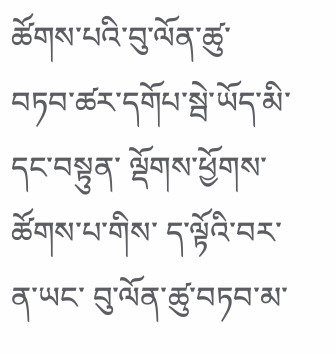ཚོགས་པའི་བུ་ལོན་ཚུ་ བཏབ་ཚར་དགོཔ་སྦེ་ཡོད་མི་དང་བསྟུན་ ལྡོགས་ཕྱོགས་ཚོགས་པ་གིས་ ད་ལྟོའི་བར་ན་ཡང་ བུ་ལོན་ཚུ་བཏབ་མ་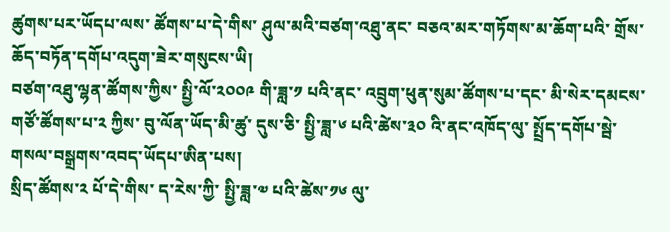ཚུགས་པར་ཡོདཔ་ལས་ ཚོགས་པ་དེ་གིས་ ཤུལ་མའི་བཙག་འཐུ་ནང་ བཅའ་མར་གཏོགས་མ་ཆོག་པའི་ གྲོས་ཆོད་བཏོན་དགོཔ་འདུག་ཟེར་གསུངས་ཡི།
བཙག་འཐུ་ལྷན་ཚོགས་ཀྱིས་ སྤྱི་ལོ་༢༠༠༩ གི་ཟླ་༡ པའི་ནང་ འབྲུག་ཕུན་སུམ་ཚོགས་པ་དང་ མི་སེར་དམངས་གཙོ་ཚོགས་པ་༢ ཀྱིས་ བུ་ལོན་ཡོད་མི་ཚུ་ དུས་ཅི་ སྤྱི་ཟླ་༦ པའི་ཚེས་༣༠ འི་ནང་འཁོད་ལུ་ སྤྲོད་དགོཔ་སྦེ་ གསལ་བསྒྲགས་འབད་ཡོདཔ་ཨིན་པས།
སྲིད་ཚོགས་༢ པོ་དེ་གིས་ ད་རེས་ཀྱི་ སྤྱི་ཟླ་༧ པའི་ཚེས་༡༦ ལུ་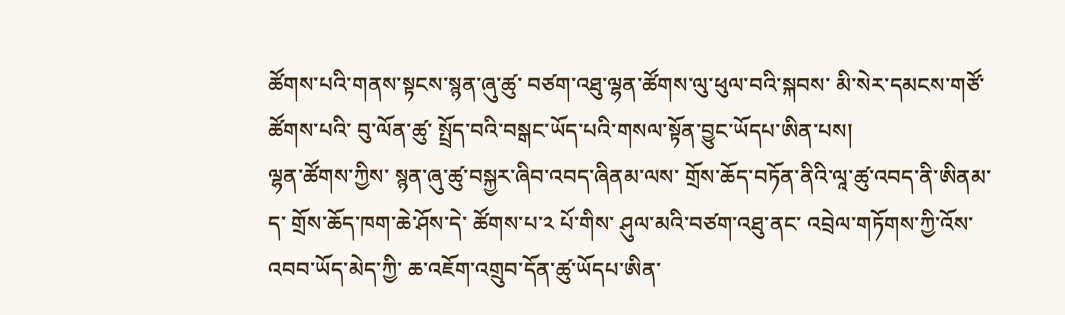ཚོགས་པའི་གནས་སྟངས་སྙན་ཞུ་ཚུ་ བཙག་འཐུ་ལྷན་ཚོགས་ལུ་ཕུལ་བའི་སྐབས་ མི་སེར་དམངས་གཙོ་ཚོགས་པའི་ བུ་ལོན་ཚུ་ སྤྲོད་བའི་བསྒང་ཡོད་པའི་གསལ་སྟོན་བྱུང་ཡོདཔ་ཨིན་པས།
ལྷན་ཚོགས་ཀྱིས་ སྙན་ཞུ་ཚུ་བསྐྱར་ཞིབ་འབད་ཞིནམ་ལས་ གྲོས་ཆོད་བཏོན་ནིའི་ལཱ་ཚུ་འབད་ནི་ཨིནམ་ད་ གྲོས་ཆོད་ཁག་ཆེ་ཤོས་དེ་ ཚོགས་པ་༢ པོ་གིས་ ཤུལ་མའི་བཙག་འཐུ་ནང་ འབྲེལ་གཏོགས་ཀྱི་འོས་འབབ་ཡོད་མེད་ཀྱི་ ཆ་འཇོག་འགྲུབ་དོན་ཚུ་ཡོདཔ་ཨིན་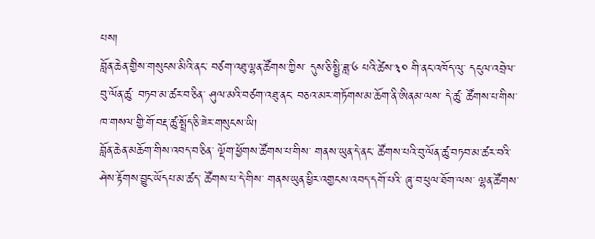པས།
བློན་ཆེན་གྱིས་གསུངས་མིའི་ནང་ བཙག་འཐུ་ལྷན་ཚོགས་ཀྱིས་ དུས་ཅི་སྤྱི་ཟླ་༦ པའི་ཚེས་༣༠ གི་ནང་འཁོད་ལུ་ དངུལ་འབྲེལ་བུ་ལོན་ཚུ་ བཏབ་མ་ཚར་བ་ཅིན་ ཤུལ་མའི་བཙག་འཐུ་ནང་ བཅའ་མར་གཏོགས་མ་ཆོག་ནི་ཨིནམ་ལས་ དེ་ཚུ་ ཚོགས་པ་གིས་ ཁ་གསལ་གྱི་གོ་བརྡ་ཚུ་སྤྲོད་ཅི་ཟེར་གསུངས་ཡི།
བློན་ཆེན་མཆོག་གིས་འབད་བ་ཅིན་ ལྡོག་ཕྱོགས་ཚོགས་པ་གིས་ གནས་ཡུན་དེ་ནང་ ཚོགས་པའི་བུ་ལོན་ཚུ་བཏབ་མ་ཚར་བའི་ ཤེས་རྟོགས་བྱུང་ཡོདཔ་མ་ཚད་ ཚོགས་པ་དེ་གིས་ གནས་ཡུན་ཕྱིར་འགྱངས་འབད་དགོ་པའི་ ཞུ་བ་ཕུལ་ཐོག་ལས་ ལྷན་ཚོགས་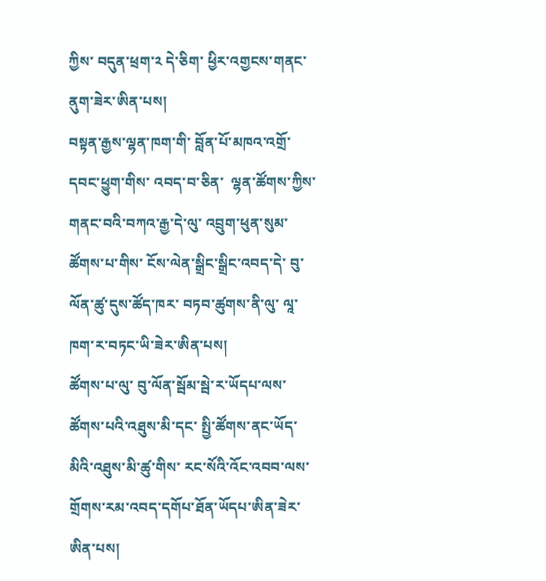ཀྱིས་ བདུན་ཕྲག་༢ དེ་ཅིག་ ཕྱིར་འགྱངས་གནང་ནུག་ཟེར་ཨིན་པས།
བསྟན་རྒྱས་ལྷན་ཁག་གི་ བློན་པོ་མཁའ་འགྲོ་དབང་ཕྱུག་གིས་ འབད་བ་ཅིན་  ལྷན་ཚོགས་ཀྱིས་གནང་བའི་བཀའ་རྒྱ་དེ་ལུ་ འབྲུག་ཕུན་སུམ་ཚོགས་པ་གིས་ ངོས་ལེན་སྒྲིང་སྒྲིང་འབད་དེ་ བུ་ལོན་ཚུ་དུས་ཚོད་ཁར་ བཏབ་ཚུགས་ནི་ལུ་ ལཱ་ཁག་ར་བཏང་ཡི་ཟེར་ཨིན་པས།
ཚོགས་པ་ལུ་ བུ་ལོན་སྦོམ་སྦེ་ར་ཡོདཔ་ལས་ ཚོགས་པའི་འཐུས་མི་དང་ སྤྱི་ཚོགས་ནང་ཡོད་མིའི་འཐུས་མི་ཚུ་གིས་ རང་སོའི་འོང་འབབ་ལས་ གྲོགས་རམ་འབད་དགོཔ་ཐོན་ཡོདཔ་ཨིན་ཟེར་ཨིན་པས།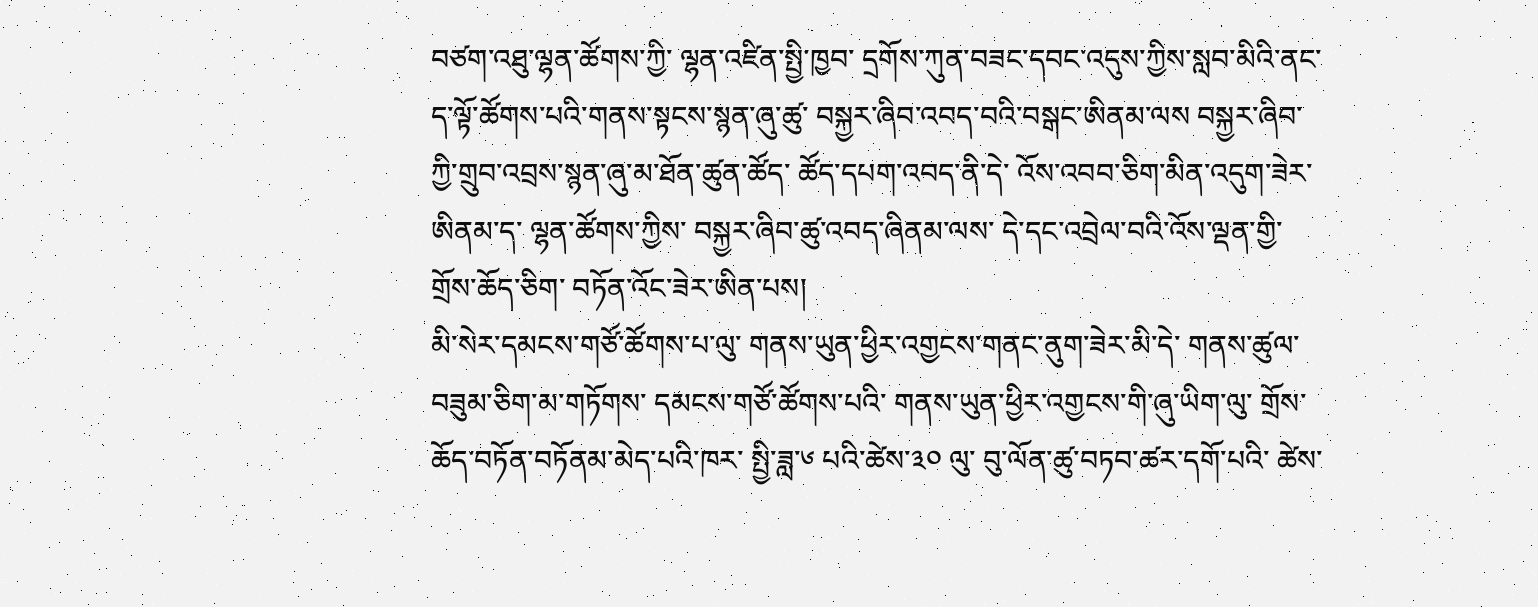བཙག་འཐུ་ལྷན་ཚོགས་ཀྱི་ ལྷན་འཛིན་སྤྱི་ཁྱབ་ དྲགོས་ཀུན་བཟང་དབང་འདུས་ཀྱིས་སླབ་མིའི་ནང་ ད་ལྟོ་ཚོགས་པའི་གནས་སྟངས་སྙན་ཞུ་ཚུ་ བསྐྱར་ཞིབ་འབད་བའི་བསྒང་ཨིནམ་ལས བསྐྱར་ཞིབ་ཀྱི་གྲུབ་འབྲས་སྙན་ཞུ་མ་ཐོན་ཚུན་ཚོད་ ཚོད་དཔག་འབད་ནི་དེ་ འོས་འབབ་ཅིག་མིན་འདུག་ཟེར་ཨིནམ་ད་ ལྷན་ཚོགས་ཀྱིས་ བསྐྱར་ཞིབ་ཚུ་འབད་ཞིནམ་ལས་ དེ་དང་འབྲེལ་བའི་འོས་ལྡན་གྱི་གྲོས་ཆོད་ཅིག་ བཏོན་འོང་ཟེར་ཨིན་པས།
མི་སེར་དམངས་གཙོ་ཚོགས་པ་ལུ་ གནས་ཡུན་ཕྱིར་འགྱངས་གནང་ནུག་ཟེར་མི་དེ་ གནས་ཚུལ་བཟུམ་ཅིག་མ་གཏོགས་ དམངས་གཙོ་ཚོགས་པའི་ གནས་ཡུན་ཕྱིར་འགྱངས་གི་ཞུ་ཡིག་ལུ་ གྲོས་ཆོད་བཏོན་བཏོནམ་མེད་པའི་ཁར་ སྤྱི་ཟླ་༦ པའི་ཚེས་༣༠ ལུ་ བུ་ལོན་ཚུ་བཏབ་ཚར་དགོ་པའི་ ཚེས་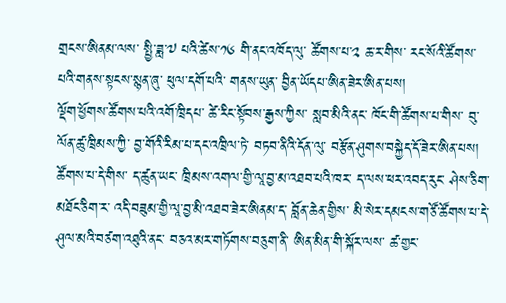གྲངས་ཨིནམ་ལས་ སྤྱི་ཟླ་༧ པའི་ཚེས་༡༦ གི་ནང་འཁོད་ལུ་ ཚོགས་པ་༢ ཆ་ར་གིས་ རང་སོའི་ཚོགས་པའི་གནས་སྟངས་སྙན་ཞུ་ ཕུལ་དགོ་པའི་ གནས་ཡུན་ བྱིན་ཡོདཔ་ཨིན་ཟེར་ཨིན་པས།
ལྡོག་ཕྱོགས་ཚོགས་པའི་འགོ་ཁྲིདཔ་ ཚེ་རིང་སྟོབས་རྒྱས་ཀྱིས་ སླབ་མིའི་ནང་ ཁོང་གི་ཚོགས་པ་གིས་ བུ་ལོན་ཚུ་ཁྲིམས་ཀྱི་ བྱ་གོའི་རིམ་པ་དང་འཁྲིལ་ཏེ་ བཏབ་ནིའི་དོན་ལུ་ བརྩོན་ཤུགས་བསྐྱེད་དོ་ཟེར་ཨིན་པས།
ཚོགས་པ་དེ་གིས་ ད་ཚུན་ཡང་ ཁྲིམས་འགལ་གྱི་ལཱ་བྱ་མ་འཐབ་པའི་ཁར་ ད་ལས་ཕར་འབད་རུང་ ཤེས་ཅིག་མཐོང་ཅིག་ར་ འདི་བཟུམ་གྱི་ལཱ་བྱ་མི་འཐབ་ཟེར་ཨིནམ་ད་ བློན་ཆེན་གྱིས་ མི་སེར་དམངས་གཙོ་ཚོགས་པ་དེ་ ཤུལ་མའི་བཙག་འཐུའི་ནང་ བཅའ་མར་གཏོགས་བཅུག་ནི་ ཨིན་མིན་གི་སྐོར་ལས་ ཚ་གྱང་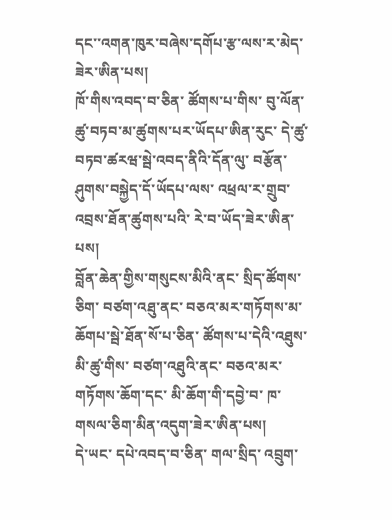དང་་འགན་ཁུར་བཞེས་དགོཔ་རྩ་ལས་ར་མེད་ཟེར་ཨིན་པས།
ཁོ་གིས་འབད་བ་ཅིན་ ཚོགས་པ་གིས་ བུ་ལོན་ཚུ་བཏབ་མ་ཚུགས་པར་ཡོདཔ་ཨིན་རུང་ དེ་ཚུ་ བཏབ་ཚརཝ་སྦེ་འབད་ནིའི་དོན་ལུ་ བརྩོན་ཤུགས་བསྐྱེད་དོ་ཡོདཔ་ལས་ འཕྲལ་ར་གྲུབ་འབྲས་ཐོན་ཚུགས་པའི་ རེ་བ་ཡོད་ཟེར་ཨིན་པས།
བློན་ཆེན་གྱིས་གསུངས་མིའི་ནང་ སྲིད་ཚོགས་ཅིག་ བཙག་འཐུ་ནང་ བཅའ་མར་གཏོགས་མ་ཆོགཔ་སྦེ་ཐོན་སོ་པ་ཅིན་ ཚོགས་པ་དེའི་འཐུས་མི་ཚུ་གིས་ བཙག་འཐུའི་ནང་ བཅའ་མར་གཏོགས་ཆོག་དང་ མི་ཆོག་གི་དབྱེ་བ་ ཁ་གསལ་ཅིག་མིན་འདུག་ཟེར་ཨིན་པས།
དེ་ཡང་ དཔེ་འབད་བ་ཅིན་ གལ་སྲིད་ འབྲུག་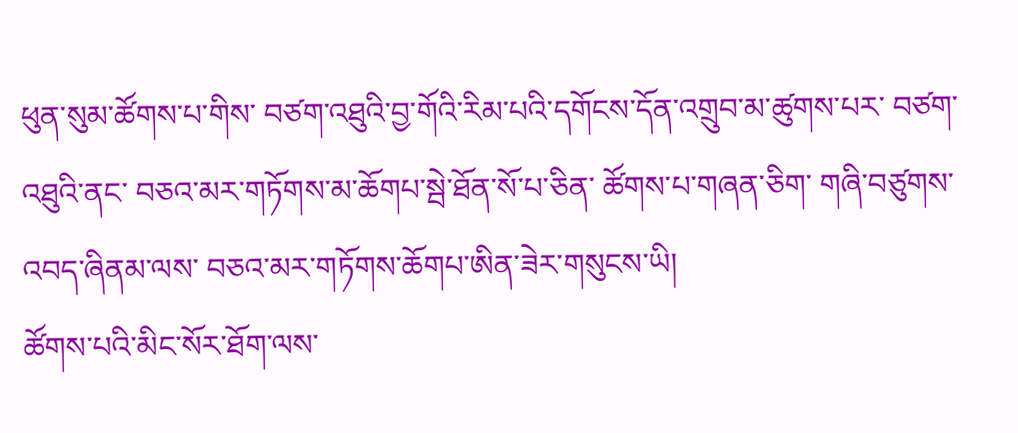ཕུན་སུམ་ཚོགས་པ་གིས་ བཙག་འཐུའི་བྱ་གོའི་རིམ་པའི་དགོངས་དོན་འགྲུབ་མ་ཚུགས་པར་ བཙག་འཐུའི་ནང་ བཅའ་མར་གཏོགས་མ་ཆོགཔ་སྦེ་ཐོན་སོ་པ་ཅིན་ ཚོགས་པ་གཞན་ཅིག་ གཞི་བཙུགས་འབད་ཞིནམ་ལས་ བཅའ་མར་གཏོགས་ཆོགཔ་ཨིན་ཟེར་གསུངས་ཡི།
ཚོགས་པའི་མིང་སོར་ཐོག་ལས་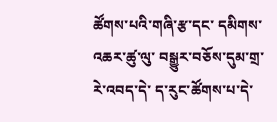ཚོགས་པའི་གཞི་རྩ་དང་ དམིགས་འཆར་ཚུ་ལུ་ བསྒྱུར་བཅོས་དུམ་གྲ་རེ་འབད་དེ་ ད་རུང་ཚོགས་པ་དེ་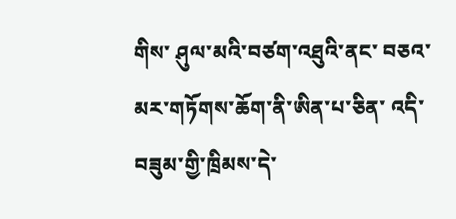གིས་ ཤུལ་མའི་བཙག་འཐུའི་ནང་ བཅའ་མར་གཏོགས་ཆོག་ནི་ཨིན་པ་ཅིན་ འདི་བཟུམ་གྱི་ཁྲིམས་དེ་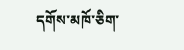དགོས་མཁོ་ཅིག་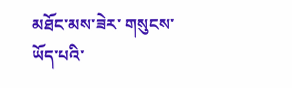མཐོང་མས་ཟེར་ གསུངས་ཡོད་པའི་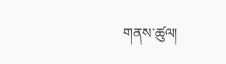གནས་ཚུལ།